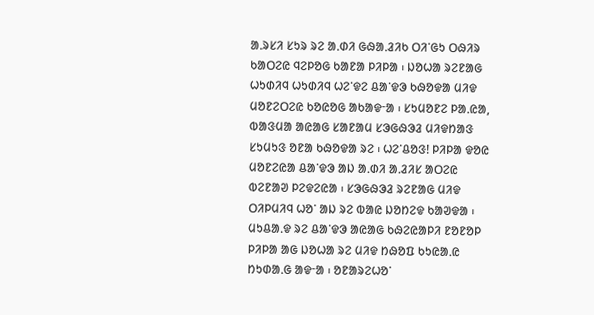ᱟᱹᱨᱥᱤ ᱥᱩᱨ ᱨᱮ ᱟᱹᱰᱤ ᱜᱷᱟᱹᱲᱤᱠ ᱛᱤᱸᱜᱩ ᱛᱷᱤᱨ ᱠᱟᱛᱮᱭ ᱧᱮᱞᱚᱜ ᱠᱟᱱᱟ ᱞᱤᱞᱟ ᱾ ᱡᱚᱦᱟ ᱨᱮᱱᱟᱜ ᱦᱩᱰᱤᱧ ᱦᱩᱰᱤᱧ ᱦᱮᱸᱫᱮ ᱪᱟᱸᱫᱳ ᱠᱷᱚᱫᱟ ᱢᱤᱫ ᱢᱚᱱᱮᱛᱮᱭ ᱠᱚᱭᱚᱜ ᱟᱠᱟᱫᱼᱟ ᱾ ᱥᱩᱢᱚᱱᱮ ᱞᱟᱹᱭᱟ, ᱵᱟᱝᱢᱟ ᱟᱭᱟᱜ ᱥᱟᱱᱟᱢ ᱥᱳᱜᱷᱳᱲ ᱢᱤᱫᱴᱟᱝ ᱥᱩᱢᱩᱝ ᱚᱱᱟ ᱠᱷᱚᱫᱟ ᱨᱮ ᱾ ᱦᱮᱸᱪᱚᱝ! ᱞᱤᱞᱟ ᱫᱚᱭ ᱢᱚᱱᱮᱭᱟ ᱪᱟᱸᱫᱳ ᱟᱡ ᱟᱹᱰᱤ ᱟᱹᱲᱤᱥ ᱟᱛᱮᱭ ᱵᱮᱱᱟᱣ ᱞᱮᱫᱮᱭᱟ ᱾ ᱥᱳᱜᱷᱳᱲ ᱨᱮᱱᱟᱜ ᱢᱤᱫ ᱛᱤᱞᱢᱤᱧ ᱦᱚᱸ ᱟᱡ ᱨᱮ ᱵᱟᱭ ᱡᱚᱴᱮᱫ ᱠᱟᱣᱫᱟ ᱾ ᱢᱩᱪᱟᱹᱫ ᱨᱮ ᱪᱟᱸᱫᱳ ᱟᱭᱟᱜ ᱠᱷᱮᱭᱟᱞᱤ ᱱᱚᱱᱚᱞ ᱞᱤᱞᱟ ᱟᱜ ᱡᱚᱦᱟ ᱨᱮ ᱢᱤᱫ ᱴᱷᱚᱯ ᱠᱩᱭᱟᱹᱭ ᱴᱩᱰᱟᱹᱜ ᱟᱫᱼᱟ ᱾ ᱚᱱᱟᱨᱮᱦᱚᱸ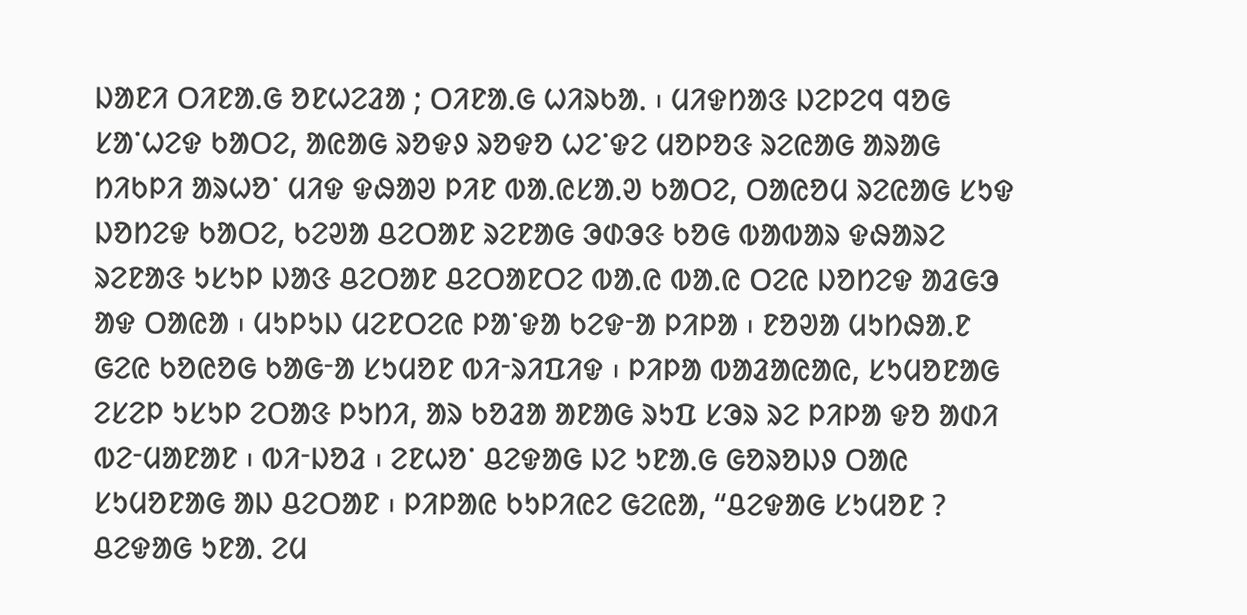ᱡᱟᱱᱤ ᱛᱤᱱᱟᱹᱜ ᱚᱱᱦᱮᱲᱟ ; ᱛᱤᱱᱟᱹᱜ ᱦᱤᱨᱠᱟᱹ ᱾ ᱢᱤᱫᱴᱟᱝ ᱡᱮᱞᱮᱧ ᱧᱚᱜ ᱥᱟᱸᱦᱮᱫ ᱠᱟᱛᱮ, ᱟᱭᱟᱜ ᱨᱚᱫᱽ ᱨᱚᱫᱚ ᱦᱮᱸᱫᱮ ᱢᱚᱞᱚᱝ ᱨᱮᱭᱟᱜ ᱟᱨᱟᱜ ᱴᱤᱠᱞᱤ ᱟᱨᱦᱚᱸ ᱢᱤᱫ ᱫᱷᱟᱣ ᱞᱤᱱ ᱵᱟᱹᱭᱥᱟᱹᱣ ᱠᱟᱛᱮ, ᱛᱟᱭᱚᱢ ᱨᱮᱭᱟᱜ ᱥᱩᱫ ᱡᱚᱴᱮᱫ ᱠᱟᱛᱮ, ᱠᱮᱣᱟ ᱪᱮᱛᱟᱱ ᱨᱮᱱᱟᱜ ᱳᱰᱳᱝ ᱠᱚᱜ ᱵᱟᱵᱟᱨ ᱫᱷᱟᱨᱮ ᱨᱮᱱᱟᱝ ᱩᱥᱩᱞ ᱡᱟᱝ ᱪᱮᱛᱟᱱ ᱪᱮᱛᱟᱱᱛᱮ ᱵᱟᱹᱭ ᱵᱟᱹᱭ ᱛᱮᱭ ᱡᱚᱴᱮᱫ ᱟᱲᱜᱳ ᱟᱫ ᱛᱟᱭᱟ ᱾ ᱢᱩᱞᱩᱡ ᱢᱮᱱᱛᱮᱭ ᱞᱟᱸᱫᱟ ᱠᱮᱫᱼᱟ ᱞᱤᱞᱟ ᱾ ᱱᱚᱣᱟ ᱢᱩᱴᱷᱟᱹᱱ ᱜᱮᱭ ᱠᱚᱭᱚᱜ ᱠᱟᱜᱼᱟ ᱥᱩᱢᱚᱱ ᱵᱤᱼᱨᱤᱯᱤᱫ ᱾ ᱞᱤᱞᱟ ᱵᱟᱲᱟᱭᱟᱭ, ᱥᱩᱢᱚᱱᱟᱜ ᱮᱥᱮᱞ ᱩᱥᱩᱞ ᱮᱛᱟᱝ ᱞᱩᱴᱤ, ᱟᱨ ᱠᱚᱲᱟ ᱟᱱᱟᱜ ᱨᱩᱯ ᱥᱳᱨ ᱨᱮ ᱞᱤᱞᱟ ᱫᱚ ᱟᱰᱤ ᱵᱮᱼᱢᱟᱱᱟᱱ ᱾ ᱵᱤᱼᱡᱚᱲ ᱾ ᱮᱱᱦᱚᱸ ᱪᱮᱫᱟᱜ ᱡᱮ ᱩᱱᱟᱹᱜ ᱜᱚᱨᱚᱡᱽ ᱛᱟᱭ ᱥᱩᱢᱚᱱᱟᱜ ᱟᱡ ᱪᱮᱛᱟᱱ ᱾ ᱞᱤᱞᱟᱭ ᱠᱩᱞᱤᱭᱮ ᱜᱮᱭᱟ, “ᱪᱮᱫᱟᱜ ᱥᱩᱢᱚᱱ ? ᱪᱮᱫᱟᱜ ᱩᱱᱟᱹ ᱮᱢ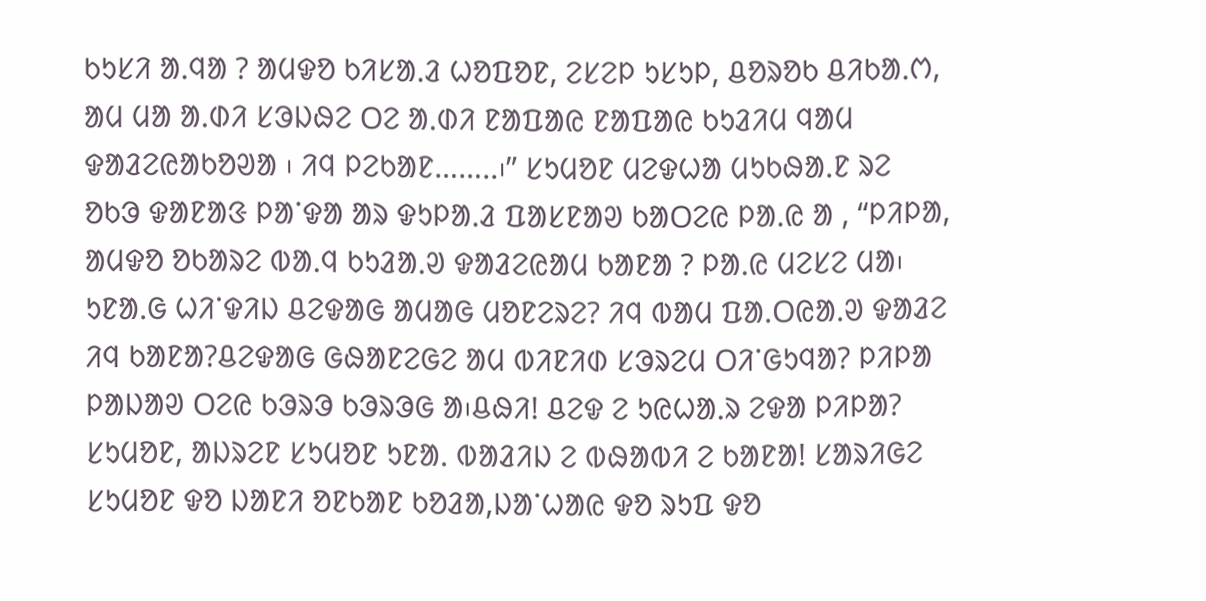ᱠᱩᱥᱤ ᱟᱹᱧᱟ ? ᱟᱢᱫᱚ ᱠᱤᱥᱟᱹᱲ ᱦᱚᱯᱚᱱ, ᱮᱥᱮᱞ ᱩᱥᱩᱞ, ᱪᱚᱨᱚᱠ ᱪᱤᱠᱟᱹᱬ, ᱟᱢ ᱢᱟ ᱟᱹᱰᱤ ᱥᱳᱡᱷᱮ ᱛᱮ ᱟᱹᱰᱤ ᱱᱟᱯᱟᱭ ᱱᱟᱯᱟᱭ ᱠᱩᱲᱤᱢ ᱧᱟᱢ ᱫᱟᱲᱮᱭᱟᱠᱚᱣᱟ ᱾ ᱤᱧ ᱞᱮᱠᱟᱱ……ᱹᱹ᱾” ᱥᱩᱢᱚᱱ ᱢᱮᱫᱦᱟ ᱢᱩᱠᱷᱟᱹᱱ ᱨᱮ ᱚᱠᱳ ᱫᱟᱱᱟᱝ ᱞᱟᱸᱫᱟ ᱟᱨ ᱫᱩᱞᱟᱹᱲ ᱯᱟᱥᱱᱟᱣ ᱠᱟᱛᱮᱭ ᱞᱟᱹᱭ ᱟ , “ᱞᱤᱞᱟ, ᱟᱢᱫᱚ ᱚᱠᱟᱨᱮ ᱵᱟᱹᱧ ᱠᱩᱲᱟᱹᱣ ᱫᱟᱲᱮᱭᱟᱢ ᱠᱟᱱᱟ ? ᱞᱟᱹᱭ ᱢᱮᱥᱮ ᱢᱟ᱾ ᱩᱱᱟᱹᱜ ᱦᱤᱸᱫᱤᱡ ᱪᱮᱫᱟᱜ ᱟᱢᱟᱜ ᱢᱚᱱᱮᱨᱮ? ᱤᱧ ᱵᱟᱢ ᱯᱟᱹᱛᱭᱟᱹᱣ ᱫᱟᱲᱮ ᱤᱧ ᱠᱟᱱᱟ?ᱪᱮᱫᱟᱜ ᱜᱷᱟᱱᱮᱜᱮ ᱟᱢ ᱵᱤᱱᱤᱰ ᱥᱳᱨᱮᱢ ᱛᱤᱸᱜᱩᱧᱟ? ᱞᱤᱞᱟ ᱞᱟᱡᱟᱣ ᱛᱮᱭ ᱠᱳᱨᱳ ᱠᱳᱨᱳᱜ ᱟ᱾ᱪᱷᱤ! ᱪᱮᱫ ᱮ ᱩᱭᱦᱟᱹᱨ ᱮᱫᱟ ᱞᱤᱞᱟ? ᱥᱩᱢᱚᱱ, ᱟᱡᱨᱮᱱ ᱥᱩᱢᱚᱱ ᱩᱱᱟᱹ ᱵᱟᱲᱤᱡ ᱮ ᱵᱷᱟᱵᱤ ᱮ ᱠᱟᱱᱟ! ᱥᱟᱨᱤᱜᱮ ᱥᱩᱢᱚᱱ ᱫᱚ ᱡᱟᱱᱤ ᱚᱱᱠᱟᱱ ᱠᱚᱲᱟ,ᱡᱟᱸᱦᱟᱭ ᱫᱚ ᱨᱩᱯ ᱫᱚ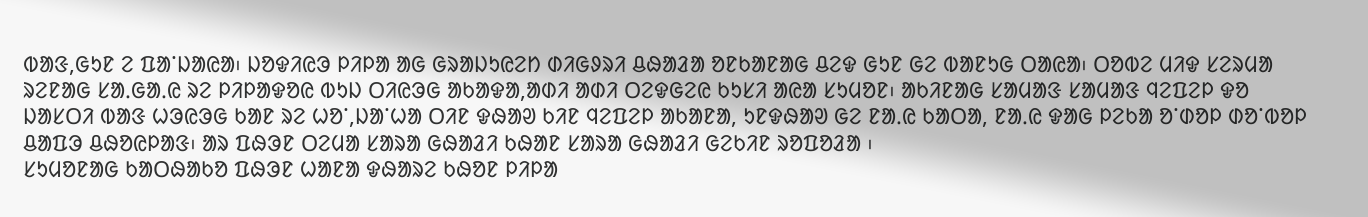ᱵᱟᱝ,ᱜᱩᱱ ᱮ ᱯᱟᱸᱡᱟᱭᱟ᱾ ᱡᱚᱫᱤᱭᱳ ᱞᱤᱞᱟ ᱟᱜ ᱜᱨᱟᱡᱩᱭᱮᱴ ᱰᱤᱜᱽᱨᱤ ᱪᱷᱟᱲᱟ ᱚᱱᱠᱟᱱᱟᱜ ᱪᱮᱫ ᱜᱩᱱ ᱜᱮ ᱵᱟᱱᱩᱜ ᱛᱟᱭᱟ᱾ ᱛᱚᱵᱮ ᱢᱤᱫ ᱥᱮᱨᱢᱟ ᱨᱮᱱᱟᱜ ᱥᱟᱹᱜᱟᱹᱭ ᱨᱮ ᱞᱤᱞᱟᱫᱚᱭ ᱵᱩᱡ ᱛᱤᱭᱳᱜ ᱟᱠᱟᱫᱟ,ᱟᱰᱤ ᱟᱰᱤ ᱛᱮᱫᱜᱮᱭ ᱠᱩᱥᱤ ᱟᱭᱟ ᱥᱩᱢᱚᱱ᱾ ᱟᱠᱤᱱᱟᱜ ᱥᱟᱢᱟᱝ ᱥᱟᱢᱟᱝ ᱧᱮᱯᱮᱞ ᱫᱚ ᱡᱟᱥᱛᱤ ᱵᱟᱝ ᱦᱳᱭᱳᱜ ᱠᱟᱱ ᱨᱮ ᱦᱚᱸ,ᱡᱟᱸᱦᱟ ᱛᱤᱱ ᱫᱷᱟᱣ ᱠᱤᱱ ᱧᱮᱯᱮᱞ ᱟᱠᱟᱱᱟ, ᱩᱱᱫᱷᱟᱣ ᱜᱮ ᱱᱟᱹᱭ ᱠᱟᱛᱟ, ᱱᱟᱹᱭ ᱫᱟᱜ ᱞᱮᱠᱟ ᱚᱸᱰᱚᱞ ᱰᱚᱸᱵᱚᱞ ᱪᱟᱯᱳ ᱪᱷᱚᱭᱞᱟᱝ᱾ ᱟᱨ ᱯᱷᱳᱱ ᱛᱮᱢᱟ ᱥᱟᱨᱟ ᱜᱷᱟᱲᱤ ᱠᱷᱟᱱ ᱥᱟᱨᱟ ᱜᱷᱟᱲᱤ ᱜᱮᱠᱤᱱ ᱨᱚᱯᱚᱲᱟ ᱾
ᱥᱩᱢᱚᱱᱟᱜ ᱠᱟᱛᱷᱟᱠᱚ ᱯᱷᱳᱱ ᱦᱟᱱᱟ ᱫᱷᱟᱨᱮ ᱠᱷᱚᱱ ᱞᱤᱞᱟ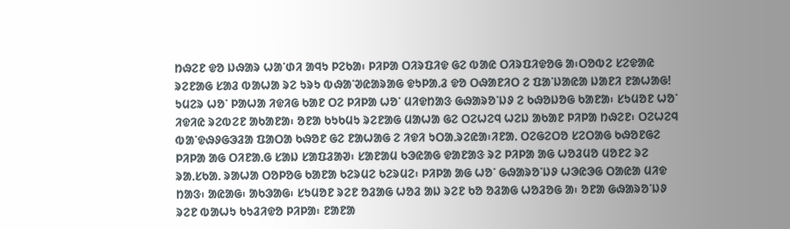ᱴᱷᱮᱱ ᱫᱚ ᱡᱷᱟᱨ ᱦᱟᱸᱰᱤ ᱟᱧᱩ ᱞᱮᱠᱟ᱾ ᱞᱤᱞᱟ ᱛᱤᱨᱯᱤᱫ ᱜᱮ ᱵᱟᱭ ᱛᱤᱨᱯᱤᱫᱚᱜ ᱟ᱾ᱛᱚᱵᱮ ᱥᱮᱫᱟᱭ ᱨᱮᱱᱟᱜ ᱥᱟᱲ ᱵᱟᱦᱟ ᱨᱮ ᱩᱨᱩ ᱵᱷᱟᱸᱣᱭᱟᱨᱟᱜ ᱫᱩᱞᱟᱹᱲ ᱫᱚ ᱛᱷᱟᱱᱤᱛ ᱮ ᱯᱟᱸᱡᱟᱭᱟ ᱡᱟᱱᱤ ᱱᱟᱦᱟᱜ! ᱩᱢᱮᱨ ᱦᱚᱸ ᱞᱟᱦᱟ ᱤᱫᱤᱜ ᱠᱟᱱ ᱛᱮ ᱞᱤᱞᱟ ᱦᱚᱸ ᱢᱤᱫᱴᱟᱝ ᱜᱷᱟᱨᱚᱸᱡᱽ ᱮ ᱠᱷᱚᱡᱚᱜ ᱠᱟᱱᱟ᱾ ᱥᱩᱢᱚᱱ ᱦᱚᱸ ᱤᱫᱤᱭ ᱨᱮᱵᱮᱱ ᱟᱠᱟᱱᱟ᱾ ᱚᱱᱟ ᱠᱩᱠᱢᱩ ᱨᱮᱱᱟᱜ ᱢᱟᱦᱟ ᱜᱮ ᱛᱮᱦᱮᱧ ᱦᱮᱡ ᱟᱠᱟᱱ ᱞᱤᱞᱟ ᱴᱷᱮᱱ᱾ ᱛᱮᱦᱮᱧ ᱵᱟᱸᱫᱷᱽᱜᱳᱲᱟ ᱯᱟᱛᱟ ᱠᱷᱚᱱ ᱜᱮ ᱱᱟᱦᱟᱜ ᱮ ᱤᱫᱤ ᱩᱛᱟᱹᱨᱮᱭᱟ᱾ᱤᱱᱟᱹ ᱛᱮᱜᱮᱛᱚ ᱥᱮᱛᱟᱜ ᱠᱷᱚᱱᱜᱮ ᱞᱤᱞᱟ ᱟᱜ ᱛᱤᱱᱟᱹᱜ ᱥᱟᱡ ᱥᱟᱯᱲᱟᱣ᱾ ᱥᱟᱱᱟᱢ ᱠᱳᱭᱟᱜ ᱫᱟᱱᱟᱝ ᱨᱮ ᱞᱤᱞᱟ ᱟᱜ ᱦᱚᱲᱢᱚ ᱢᱚᱱᱮ ᱨᱮ ᱨᱟᱹᱥᱠᱟᱹ ᱨᱟᱦᱟ ᱛᱚᱞᱚᱜ ᱠᱟᱱᱟ ᱠᱮᱨᱢᱮ ᱠᱮᱨᱢᱮ᱾ ᱞᱤᱞᱟ ᱟᱜ ᱦᱚᱸ ᱜᱷᱟᱨᱚᱸᱡᱽ ᱦᱳᱭᱳᱜ ᱛᱟᱭᱟ ᱢᱤᱫ ᱴᱟᱝ᱾ ᱟᱭᱟᱜ᱾ ᱟᱠᱳᱟᱜ᱾ ᱥᱩᱢᱚᱱ ᱨᱮᱱ ᱚᱲᱟᱜ ᱦᱚᱲ ᱟᱡ ᱨᱮᱱ ᱠᱚ ᱚᱲᱟᱜ ᱦᱚᱲᱚᱜ ᱟ᱾ ᱚᱱᱟ ᱜᱷᱟᱨᱚᱸᱡᱽ ᱨᱮᱱ ᱵᱟᱦᱩ ᱠᱩᱲᱤᱫᱚ ᱞᱤᱞᱟ᱾ ᱱᱟᱱᱟ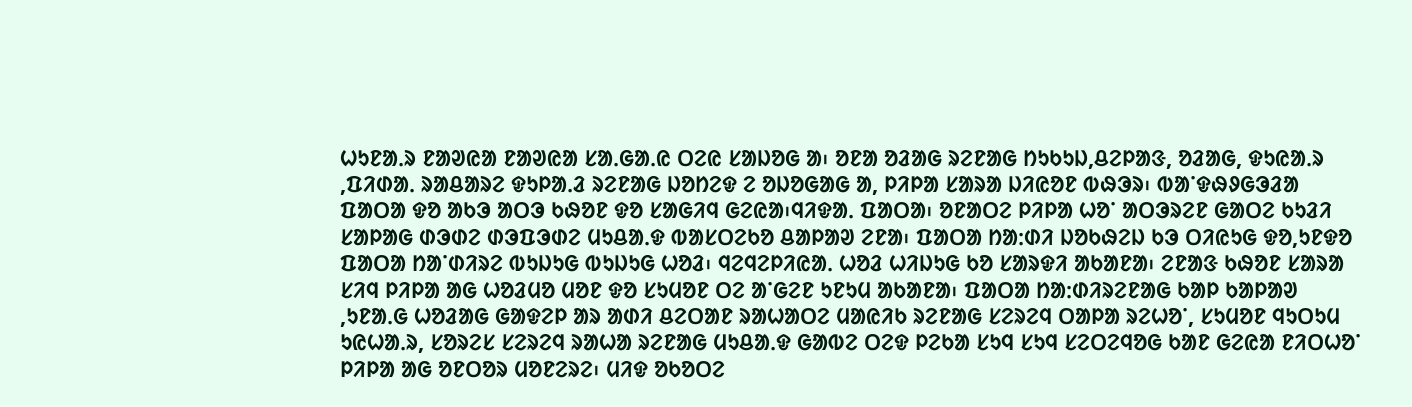ᱦᱩᱱᱟᱹᱨ ᱱᱟᱣᱭᱟ ᱱᱟᱣᱭᱟ ᱥᱟᱹᱜᱟᱹᱭ ᱛᱮᱭ ᱥᱟᱡᱚᱜ ᱟ᱾ ᱚᱱᱟ ᱚᱲᱟᱜ ᱨᱮᱱᱟᱜ ᱴᱩᱠᱩᱡ,ᱪᱮᱞᱟᱝ, ᱚᱲᱟᱜ, ᱫᱩᱭᱟᱹᱨ ,ᱯᱤᱰᱟᱹ ᱨᱟᱪᱟᱨᱮ ᱫᱩᱞᱟᱹᱲ ᱨᱮᱱᱟᱜ ᱡᱚᱴᱮᱫ ᱮ ᱚᱡᱚᱜᱟᱜ ᱟ, ᱞᱤᱞᱟ ᱥᱟᱨᱟ ᱡᱤᱭᱚᱱ ᱵᱷᱳᱨ᱾ ᱵᱟᱸᱫᱷᱽᱜᱳᱲᱟ ᱯᱟᱛᱟ ᱫᱚ ᱟᱠᱳ ᱟᱛᱳ ᱠᱷᱚᱱ ᱫᱚ ᱥᱟᱜᱤᱧ ᱜᱮᱭᱟ᱾ᱧᱤᱫᱟᱹ ᱯᱟᱛᱟ᱾ ᱚᱱᱟᱛᱮ ᱞᱤᱞᱟ ᱦᱚᱸ ᱟᱛᱳᱨᱮᱱ ᱜᱟᱛᱮ ᱠᱩᱲᱤ ᱥᱟᱞᱟᱜ ᱰᱳᱰᱮ ᱰᱳᱯᱳᱰᱮ ᱢᱩᱪᱟᱹᱫ ᱵᱟᱥᱛᱮᱠᱚ ᱪᱟᱞᱟᱣ ᱮᱱᱟ᱾ ᱯᱟᱛᱟ ᱴᱟᱺᱰᱤ ᱡᱚᱠᱷᱮᱡ ᱠᱳ ᱛᱤᱭᱩᱜ ᱫᱚ,ᱩᱱᱫᱚ ᱯᱟᱛᱟ ᱴᱟᱸᱰᱤᱨᱮ ᱵᱩᱡᱩᱜ ᱵᱩᱡᱩᱜ ᱦᱚᱲ᱾ ᱧᱮᱧᱮᱞᱤᱭᱟᱹ ᱦᱚᱲ ᱦᱤᱡᱩᱜ ᱠᱚ ᱥᱟᱨᱫᱤ ᱟᱠᱟᱱᱟ᱾ ᱮᱱᱟᱝ ᱠᱷᱚᱱ ᱥᱟᱨᱟ ᱥᱤᱧ ᱞᱤᱞᱟ ᱟᱜ ᱦᱚᱲᱢᱚ ᱢᱚᱱ ᱫᱚ ᱥᱩᱢᱚᱱ ᱛᱮ ᱟᱸᱜᱮᱱ ᱩᱱᱩᱢ ᱟᱠᱟᱱᱟ᱾ ᱯᱟᱛᱟ ᱴᱟᱺᱰᱤᱨᱮᱱᱟᱜ ᱠᱟᱞ ᱠᱟᱞᱟᱣ ,ᱩᱱᱟᱹᱜ ᱦᱚᱲᱟᱜ ᱜᱟᱫᱮᱞ ᱟᱨ ᱟᱰᱤ ᱪᱮᱛᱟᱱ ᱨᱟᱦᱟᱛᱮ ᱢᱟᱭᱤᱠ ᱨᱮᱱᱟᱜ ᱥᱮᱨᱮᱧ ᱛᱟᱞᱟ ᱨᱮᱦᱚᱸ, ᱥᱩᱢᱚᱱ ᱧᱩᱛᱩᱢ ᱩᱭᱦᱟᱹᱨ, ᱥᱚᱨᱮᱥ ᱥᱮᱨᱮᱧ ᱨᱟᱦᱟ ᱨᱮᱱᱟᱜ ᱢᱩᱪᱟᱹᱫ ᱜᱟᱵᱮ ᱛᱮᱫ ᱞᱮᱠᱟ ᱥᱩᱧ ᱥᱩᱧ ᱥᱮᱛᱮᱧᱚᱜ ᱠᱟᱱ ᱜᱮᱭᱟ ᱱᱤᱛᱦᱚᱸ ᱞᱤᱞᱟ ᱟᱜ ᱚᱱᱛᱚᱨ ᱢᱚᱱᱮᱨᱮ᱾ ᱢᱤᱫ ᱚᱠᱚᱛᱮ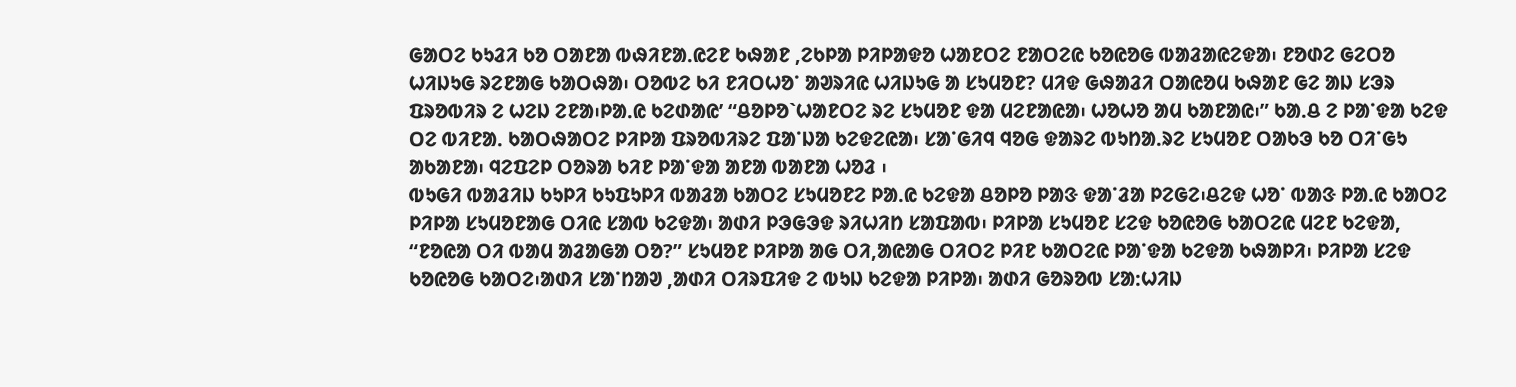ᱜᱟᱛᱮ ᱠᱩᱲᱤ ᱠᱚ ᱛᱟᱱᱟ ᱵᱷᱤᱱᱟᱹᱭᱮᱱ ᱠᱷᱟᱱ ,ᱮᱠᱞᱟ ᱞᱤᱞᱟᱫᱚ ᱦᱟᱱᱛᱮ ᱱᱟᱛᱮᱭ ᱠᱚᱭᱚᱜ ᱵᱟᱲᱟᱭᱮᱫᱟ᱾ ᱱᱚᱰᱮ ᱜᱮᱛᱚ ᱦᱤᱡᱩᱜ ᱨᱮᱱᱟᱜ ᱠᱟᱛᱷᱟ᱾ ᱛᱚᱵᱮ ᱠᱤ ᱱᱤᱛᱦᱚᱸ ᱟᱣᱨᱤᱭ ᱦᱤᱡᱩᱜ ᱟ ᱥᱩᱢᱚᱱ? ᱢᱤᱫ ᱜᱷᱟᱲᱤ ᱛᱟᱭᱚᱢ ᱠᱷᱟᱱ ᱜᱮ ᱟᱡ ᱥᱳᱨ ᱯᱨᱚᱵᱤᱨ ᱮ ᱦᱮᱡ ᱮᱱᱟ᱾ᱞᱟᱹᱭ ᱠᱮᱰᱟᱭ’ “ᱪᱚᱞᱚ`ᱦᱟᱱᱛᱮ ᱨᱮ ᱥᱩᱢᱚᱱ ᱫᱟ ᱢᱮᱱᱟᱭᱟ᱾ ᱦᱚᱦᱚ ᱟᱢ ᱠᱟᱱᱟᱭ᱾” ᱠᱟᱹᱪ ᱮ ᱞᱟᱸᱫᱟ ᱠᱮᱫ ᱛᱮ ᱵᱤᱱᱟᱹ ᱠᱟᱛᱷᱟᱛᱮ ᱞᱤᱞᱟ ᱯᱨᱚᱵᱤᱨᱮ ᱯᱟᱸᱡᱟ ᱠᱮᱫᱮᱭᱟ᱾ ᱥᱟᱸᱜᱤᱧ ᱧᱚᱜ ᱫᱟᱨᱮ ᱵᱩᱴᱟᱹᱨᱮ ᱥᱩᱢᱚᱱ ᱛᱟᱠᱳ ᱠᱚ ᱛᱤᱸᱜᱩ ᱟᱠᱟᱱᱟ᱾ ᱧᱮᱯᱮᱞ ᱛᱚᱨᱟ ᱠᱤᱱ ᱞᱟᱸᱫᱟ ᱟᱱᱟ ᱵᱟᱱᱟ ᱦᱚᱲ ᱾
ᱵᱩᱜᱤ ᱵᱟᱲᱤᱡ ᱠᱩᱞᱤ ᱠᱩᱯᱩᱞᱤ ᱵᱟᱲᱟ ᱠᱟᱛᱮ ᱥᱩᱢᱚᱱᱮ ᱞᱟᱹᱭ ᱠᱮᱫᱟ ᱪᱚᱞᱚ ᱞᱟᱝ ᱫᱟᱸᱲᱟ ᱞᱮᱜᱮ᱾ᱪᱮᱫ ᱦᱚᱸ ᱵᱟᱝ ᱞᱟᱹᱭ ᱠᱟᱛᱮ ᱞᱤᱞᱟ ᱥᱩᱢᱚᱱᱟᱜ ᱛᱤᱭ ᱥᱟᱵ ᱠᱮᱫᱟ᱾ ᱟᱰᱤ ᱞᱳᱜᱳᱫ ᱨᱤᱦᱤᱴ ᱥᱟᱯᱟᱵ᱾ ᱞᱤᱞᱟ ᱥᱩᱢᱚᱱ ᱥᱮᱫ ᱠᱚᱭᱚᱜ ᱠᱟᱛᱮᱭ ᱢᱮᱱ ᱠᱮᱫᱟ, “ᱱᱚᱭᱟ ᱛᱤ ᱵᱟᱢ ᱟᱲᱟᱜᱟ ᱛᱚ?” ᱥᱩᱢᱚᱱ ᱞᱤᱞᱟ ᱟᱜ ᱛᱤ,ᱟᱭᱟᱜ ᱛᱤᱛᱮ ᱞᱤᱱ ᱠᱟᱛᱮᱭ ᱞᱟᱸᱫᱟ ᱠᱮᱫᱟ ᱠᱷᱟᱞᱤ᱾ ᱞᱤᱞᱟ ᱥᱮᱫ ᱠᱚᱭᱚᱜ ᱠᱟᱛᱮ᱾ᱟᱰᱤ ᱥᱟᱸᱴᱟᱣ ,ᱟᱰᱤ ᱛᱤᱨᱯᱤᱫ ᱮ ᱵᱩᱡ ᱠᱮᱫᱟ ᱞᱤᱞᱟ᱾ ᱟᱰᱤ ᱜᱚᱨᱚᱵ ᱥᱟᱺᱦᱤᱡ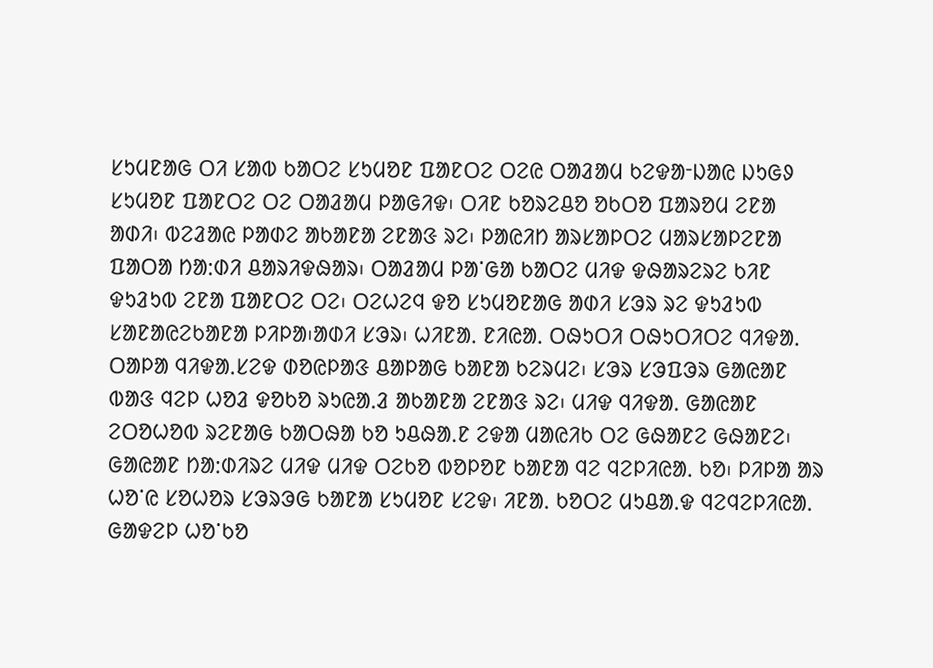ᱥᱩᱢᱱᱟᱜ ᱛᱤ ᱥᱟᱵ ᱠᱟᱛᱮ ᱥᱩᱢᱚᱱ ᱯᱟᱱᱛᱮ ᱛᱮᱭ ᱛᱟᱲᱟᱢ ᱠᱮᱫᱟᱼᱡᱟᱭ ᱡᱩᱜᱽ ᱥᱩᱢᱚᱱ ᱯᱟᱱᱛᱮ ᱛᱮ ᱛᱟᱲᱟᱢ ᱞᱟᱜᱤᱫ᱾ ᱛᱤᱱ ᱠᱚᱨᱮᱪᱚ ᱚᱠᱛᱚ ᱯᱟᱨᱚᱢ ᱮᱱᱟ ᱟᱰᱤ᱾ ᱵᱮᱲᱟᱭ ᱞᱟᱰᱮ ᱟᱠᱟᱱᱟ ᱮᱱᱟᱝ ᱨᱮ᱾ ᱞᱟᱭᱤᱴ ᱟᱨᱥᱟᱞᱛᱮ ᱢᱟᱨᱥᱟᱞᱮᱱᱟ ᱯᱟᱛᱟ ᱴᱟᱺᱰᱤ ᱪᱟᱨᱤᱫᱷᱟᱨ᱾ ᱛᱟᱲᱟᱢ ᱞᱟᱸᱜᱟ ᱠᱟᱛᱮ ᱢᱤᱫ ᱫᱷᱟᱨᱮᱨᱮ ᱠᱤᱱ ᱫᱩᱲᱩᱵ ᱮᱱᱟ ᱯᱟᱱᱛᱮ ᱛᱮ᱾ ᱛᱮᱦᱮᱧ ᱫᱚ ᱥᱩᱢᱚᱱᱟᱜ ᱟᱰᱤ ᱥᱳᱨ ᱨᱮ ᱫᱩᱲᱩᱵ ᱥᱟᱱᱟᱭᱮᱠᱟᱱᱟ ᱞᱤᱞᱟ᱾ᱟᱰᱤ ᱥᱳᱨ᱾ ᱦᱤᱱᱟᱹ ᱱᱤᱭᱟᱹ ᱛᱷᱩᱛᱤ ᱛᱷᱩᱛᱤᱛᱮ ᱧᱤᱫᱟᱹ ᱛᱟᱞᱟ ᱧᱤᱫᱟᱹᱥᱮᱫ ᱰᱚᱭᱞᱟᱝ ᱪᱟᱞᱟᱜ ᱠᱟᱱᱟ ᱠᱮᱨᱢᱮ᱾ ᱥᱳᱨ ᱥᱳᱯᱳᱨ ᱜᱟᱭᱟᱱ ᱵᱟᱝ ᱧᱮᱞ ᱦᱚᱲ ᱫᱚᱠᱚ ᱨᱩᱭᱟᱹᱲ ᱟᱠᱟᱱᱟ ᱮᱱᱟᱝ ᱨᱮ᱾ ᱢᱤᱫ ᱧᱤᱫᱟᱹ ᱜᱟᱭᱟᱱ ᱮᱛᱚᱦᱚᱵ ᱨᱮᱱᱟᱜ ᱠᱟᱛᱷᱟ ᱠᱚ ᱩᱪᱷᱟᱹᱱ ᱮᱫᱟ ᱢᱟᱭᱤᱠ ᱛᱮ ᱜᱷᱟᱱᱮ ᱜᱷᱟᱱᱮ᱾ ᱜᱟᱭᱟᱱ ᱴᱟᱺᱰᱤᱨᱮ ᱢᱤᱫ ᱢᱤᱫ ᱛᱮᱠᱚ ᱵᱚᱞᱚᱱ ᱠᱟᱱᱟ ᱧᱮ ᱧᱮᱞᱤᱭᱟᱹ ᱠᱚ᱾ ᱞᱤᱞᱟ ᱟᱨ ᱦᱚᱸᱭ ᱥᱚᱦᱚᱨ ᱥᱳᱨᱳᱜ ᱠᱟᱱᱟ ᱥᱩᱢᱚᱱ ᱥᱮᱫ᱾ ᱤᱱᱟᱹ ᱠᱚᱛᱮ ᱢᱩᱪᱟᱹᱫ ᱧᱮᱧᱮᱞᱤᱭᱟᱹ ᱜᱟᱫᱮᱞ ᱦᱚᱸᱠᱚ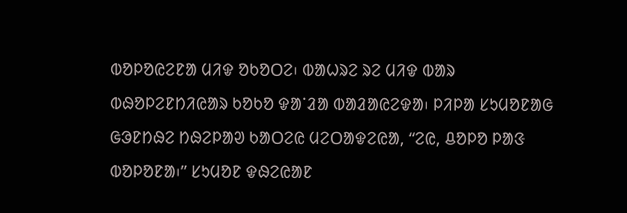ᱵᱚᱞᱚᱭᱮᱱᱟ ᱢᱤᱫ ᱚᱠᱚᱛᱮ᱾ ᱵᱟᱦᱨᱮ ᱨᱮ ᱢᱤᱫ ᱵᱟᱨ ᱵᱷᱚᱞᱮᱱᱴᱤᱭᱟᱨ ᱠᱚᱠᱚ ᱫᱟᱸᱲᱟ ᱵᱟᱲᱟᱭᱮᱫᱟ᱾ ᱞᱤᱞᱟ ᱥᱩᱢᱚᱱᱟᱜ ᱜᱳᱱᱴᱷᱮ ᱴᱷᱮᱞᱟᱣ ᱠᱟᱛᱮᱭ ᱢᱮᱛᱟᱫᱮᱭᱟ, “ᱮᱭ, ᱪᱚᱞᱚ ᱞᱟᱝ ᱵᱚᱞᱚᱱᱟ᱾” ᱥᱩᱢᱚᱱ ᱫᱷᱮᱭᱟᱱ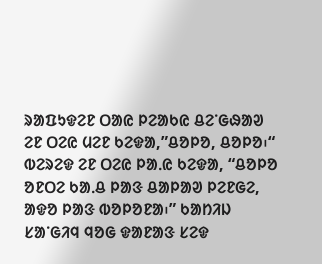ᱨᱟᱯᱩᱫᱮᱱ ᱛᱟᱭ ᱞᱮᱟᱠᱭ ᱪᱮᱸᱜᱷᱟᱣ ᱮᱱ ᱛᱮᱭ ᱢᱮᱱ ᱠᱮᱫᱟ,”ᱪᱚᱞᱚ, ᱪᱚᱞᱚ᱾“ ᱵᱮᱨᱮᱫ ᱮᱱ ᱛᱮᱭ ᱞᱟᱹᱭ ᱠᱮᱫᱟ, “ᱪᱚᱞᱚ ᱚᱱᱛᱮ ᱠᱟᱹᱪ ᱞᱟᱝ ᱪᱟᱞᱟᱣ ᱞᱮᱱᱜᱮ, ᱟᱫᱚ ᱞᱟᱝ ᱵᱚᱞᱚᱱᱟ᱾” ᱠᱟᱴᱤᱡ ᱥᱟᱸᱜᱤᱧ ᱧᱚᱜ ᱫᱟᱱᱟᱝ ᱥᱮᱫ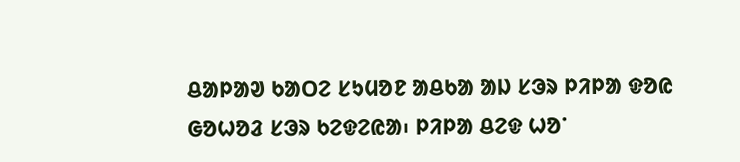ᱪᱟᱞᱟᱣ ᱠᱟᱛᱮ ᱥᱩᱢᱚᱱ ᱟᱪᱠᱟ ᱟᱡ ᱥᱳᱨ ᱞᱤᱞᱟ ᱫᱚᱭ ᱜᱚᱦᱚᱲ ᱥᱳᱨ ᱠᱮᱫᱮᱭᱟ᱾ ᱞᱤᱞᱟ ᱪᱮᱫ ᱦᱚᱸ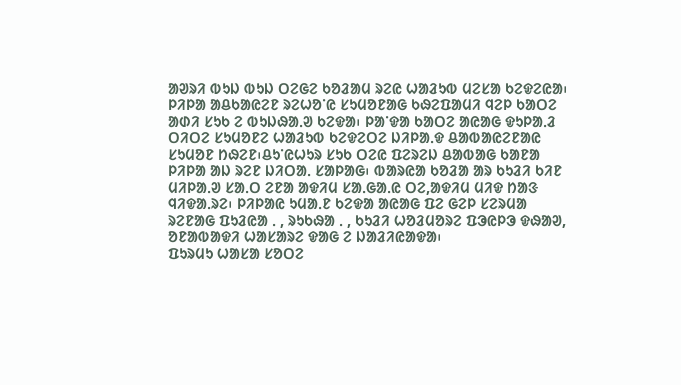ᱟᱣᱨᱤ ᱵᱩᱡ ᱵᱩᱡ ᱛᱮᱜᱮ ᱠᱚᱲᱟᱢ ᱨᱮᱭ ᱦᱟᱲᱩᱵ ᱢᱮᱥᱟ ᱠᱮᱫᱮᱭᱟ᱾ ᱞᱤᱞᱟ ᱟᱪᱠᱟᱭᱮᱱ ᱨᱮᱦᱚᱸᱭ ᱥᱩᱢᱚᱱᱟᱜ ᱠᱷᱮᱯᱟᱢᱤ ᱧᱮᱞ ᱠᱟᱛᱮ ᱟᱰᱤ ᱥᱩᱠ ᱮ ᱵᱩᱡᱷᱟᱹᱣ ᱠᱮᱫᱟ᱾ ᱞᱟᱸᱫᱟ ᱠᱟᱛᱮ ᱟᱭᱟᱜ ᱫᱩᱞᱟᱹᱲ ᱛᱤᱛᱮ ᱥᱩᱢᱚᱱᱮ ᱦᱟᱲᱩᱵ ᱠᱮᱫᱮᱛᱮ ᱡᱤᱞᱟᱹᱫ ᱪᱟᱵᱟᱭᱮᱱᱟᱭ ᱥᱩᱢᱚᱱ ᱴᱷᱮᱱ᱾ᱪᱩᱸᱭᱦᱩᱨ ᱥᱩᱠ ᱛᱮᱭ ᱯᱮᱨᱮᱡ ᱪᱟᱵᱟᱜ ᱠᱟᱱᱟ ᱞᱤᱞᱟ ᱟᱡ ᱨᱮᱱ ᱡᱤᱛᱟᱹ ᱥᱟᱞᱟᱜ᱾ ᱵᱟᱨᱭᱟ ᱠᱚᱲᱟ ᱟᱨ ᱠᱩᱲᱤ ᱠᱤᱱ ᱢᱤᱞᱟᱹᱣ ᱥᱟᱹᱛ ᱮᱱᱟ ᱟᱫᱤᱢ ᱥᱟᱹᱜᱟᱹᱭ ᱛᱮ,ᱟᱫᱤᱢ ᱢᱤᱫ ᱴᱟᱝ ᱧᱤᱫᱟᱹᱨᱮ᱾ ᱞᱤᱞᱟᱭ ᱩᱢᱟᱹᱱ ᱠᱮᱫᱟ ᱟᱭᱟᱜ ᱯᱮ ᱜᱮᱞ ᱥᱮᱨᱢᱟ ᱨᱮᱱᱟᱜ ᱯᱩᱲᱭᱟ ᱹ , ᱨᱩᱠᱷᱟ ᱹ , ᱠᱩᱲᱤ ᱦᱚᱲᱢᱚᱨᱮ ᱯᱳᱭᱞᱳ ᱫᱷᱟᱣ, ᱚᱱᱟᱵᱟᱫᱤ ᱦᱟᱥᱟᱨᱮ ᱫᱟᱜ ᱮ ᱡᱟᱲᱤᱭᱟᱫᱟ᱾
ᱯᱩᱨᱢᱩ ᱦᱟᱥᱟ ᱥᱚᱛᱮ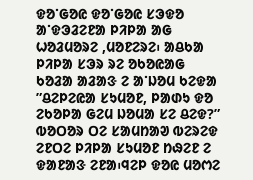ᱫᱚᱸᱜᱚᱭ ᱫᱚᱸᱜᱚᱭ ᱥᱳᱫᱚ ᱟᱸᱫᱳᱲᱮᱱᱟ ᱞᱤᱞᱟ ᱟᱜ ᱦᱚᱲᱢᱚᱨᱮ ,ᱢᱚᱱᱮᱨᱮ᱾ ᱟᱪᱠᱟ ᱞᱤᱞᱟ ᱥᱳᱨ ᱨᱮ ᱚᱠᱚᱭᱟᱜ ᱠᱚᱲᱟ ᱟᱲᱟᱝ ᱮ ᱟᱸᱡᱚᱢ ᱠᱮᱫᱟ ”ᱪᱮᱞᱮᱭᱟ ᱥᱩᱢᱚᱱ, ᱞᱟᱰᱩ ᱫᱚ ᱮᱠᱚᱞᱟ ᱜᱮᱢ ᱡᱚᱢᱟ ᱥᱮ ᱪᱮᱫ?” ᱵᱚᱛᱚᱨ ᱛᱮ ᱥᱟᱢᱴᱟᱣ ᱵᱮᱨᱮᱫ ᱮᱱᱛᱮ ᱞᱤᱞᱟ ᱥᱩᱢᱚᱱ ᱴᱷᱮᱱ ᱮ ᱫᱟᱱᱟᱝ ᱮᱱᱟ᱾ᱧᱮᱞ ᱫᱚᱭ ᱢᱚᱬᱮ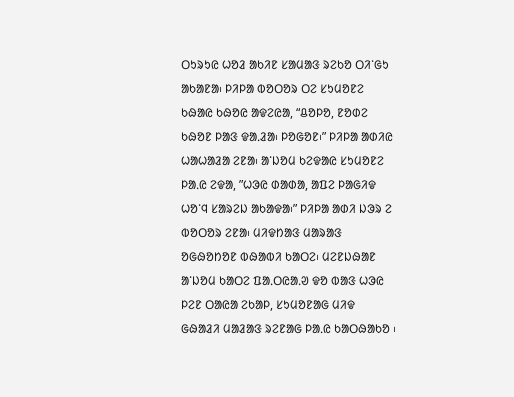ᱛᱩᱨᱩᱭ ᱦᱚᱲ ᱟᱠᱤᱱ ᱥᱟᱢᱟᱝ ᱨᱮᱠᱚ ᱛᱤᱸᱜᱩ ᱟᱠᱟᱱᱟ᱾ ᱞᱤᱞᱟ ᱵᱚᱛᱚᱨ ᱛᱮ ᱥᱩᱢᱚᱱᱮ ᱠᱷᱟᱭ ᱠᱷᱚᱭ ᱟᱫᱮᱭᱟ, “ᱪᱚᱞᱚ, ᱱᱚᱰᱮ ᱠᱷᱚᱱ ᱞᱟᱝ ᱫᱟᱹᱲᱟ᱾ ᱞᱚᱜᱚᱱ᱾” ᱞᱤᱞᱟ ᱟᱰᱤᱭ ᱦᱟᱦᱟᱲᱟ ᱮᱱᱟ᱾ ᱟᱸᱡᱚᱢ ᱠᱮᱫᱟᱭ ᱥᱩᱢᱚᱱᱮ ᱞᱟᱹᱭ ᱮᱫᱟ, ”ᱦᱳᱭ ᱰᱟᱰᱟ, ᱟᱯᱮ ᱞᱟᱜᱤᱫ ᱦᱚᱸᱧ ᱥᱟᱨᱮᱡ ᱟᱠᱟᱫᱟ᱾” ᱞᱤᱞᱟ ᱟᱰᱤ ᱡᱳᱨ ᱮ ᱵᱚᱛᱚᱨ ᱮᱱᱟ᱾ ᱢᱤᱫᱴᱟᱝ ᱢᱟᱨᱟᱝ ᱚᱜᱷᱚᱴᱚᱱ ᱵᱷᱟᱵᱤ ᱠᱟᱛᱮ᱾ ᱢᱮᱱᱡᱷᱟᱱ ᱟᱸᱡᱚᱢ ᱠᱟᱛᱮ ᱯᱟᱹᱛᱭᱟᱹᱣ ᱫᱚ ᱵᱟᱝ ᱦᱳᱭ ᱞᱮᱱ ᱛᱟᱭᱟ ᱮᱠᱟᱞ, ᱥᱩᱢᱚᱱᱟᱜ ᱢᱤᱫ ᱜᱷᱟᱲᱤ ᱢᱟᱲᱟᱝ ᱨᱮᱱᱟᱜ ᱞᱟᱹᱭ ᱠᱟᱛᱷᱟᱠᱚ ᱾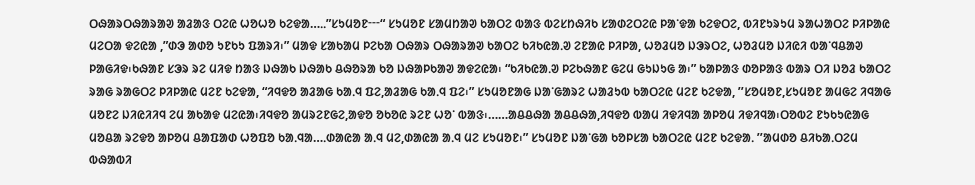ᱛᱷᱟᱨᱛᱷᱟᱨᱟᱣ ᱟᱲᱟᱝ ᱛᱮᱭ ᱦᱚᱦᱚ ᱠᱮᱫᱟ…ᱹᱹ”ᱥᱩᱢᱚᱱᱼᱼᱼ“ ᱥᱩᱢᱚᱱ ᱥᱟᱢᱴᱟᱣ ᱠᱟᱛᱮ ᱵᱟᱝ ᱵᱮᱥᱴᱷᱤᱠ ᱥᱟᱰᱮᱛᱮᱭ ᱞᱟᱸᱫᱟ ᱠᱮᱫᱛᱮ, ᱵᱤᱱᱩᱨᱩᱢ ᱨᱟᱦᱟᱛᱮ ᱞᱤᱞᱟᱭ ᱢᱮᱛᱟ ᱫᱮᱭᱟ ,”ᱰᱳ ᱟᱰᱚ ᱩᱱᱠᱩ ᱯᱟᱨᱤ᱾” ᱢᱟᱫ ᱥᱟᱠᱟᱢ ᱞᱮᱠᱟ ᱛᱷᱟᱨ ᱛᱷᱟᱨᱟᱣ ᱠᱟᱛᱮ ᱠᱤᱠᱭᱟᱹᱣ ᱮᱱᱟᱭ ᱞᱤᱞᱟ, ᱦᱚᱲᱢᱚ ᱡᱳᱨᱛᱮ, ᱦᱚᱲᱢᱚ ᱡᱤᱭᱤ ᱵᱟᱸᱧᱪᱟᱣ ᱞᱟᱜᱤᱫ᱾ᱠᱷᱟᱱ ᱥᱳᱨ ᱨᱮ ᱢᱤᱫ ᱴᱟᱝ ᱡᱷᱟᱠ ᱡᱷᱟᱠ ᱪᱷᱚᱨᱟ ᱠᱚ ᱡᱷᱟᱞᱠᱟᱣ ᱟᱫᱮᱭᱟ᱾ “ᱠᱤᱠᱭᱟᱹᱣ ᱞᱮᱠᱷᱟᱱ ᱜᱮᱢ ᱜᱩᱡᱩᱜ ᱟ᱾” ᱠᱟᱞᱟᱝ ᱰᱚᱞᱟᱝ ᱵᱟᱨ ᱛᱤ ᱡᱚᱲ ᱠᱟᱛᱮ ᱨᱟᱜ ᱨᱟᱜᱛᱮ ᱞᱤᱞᱟᱭ ᱢᱮᱱ ᱠᱮᱫᱟ, “ᱤᱧᱫᱚ ᱟᱲᱟᱜ ᱠᱟᱹᱧ ᱯᱮ,ᱟᱲᱟᱜ ᱠᱟᱹᱧ ᱯᱮ᱾” ᱥᱩᱢᱚᱱᱟᱜ ᱡᱟᱸᱜᱟᱨᱮ ᱦᱟᱲᱩᱵ ᱠᱟᱛᱮᱭ ᱢᱮᱱ ᱠᱮᱫᱟ, ’’ᱥᱚᱢᱚᱱ,ᱥᱩᱢᱚᱱ ᱟᱢᱜᱮ ᱤᱧᱟᱜ ᱢᱚᱱᱮ ᱡᱤᱭᱤᱤᱧ ᱮᱢ ᱟᱠᱟᱫ ᱢᱮᱭᱟ᱾ᱤᱧᱫᱚ ᱟᱢᱨᱮᱱᱜᱮ,ᱟᱫᱚ ᱚᱠᱚᱭ ᱨᱮᱱ ᱦᱚᱸ ᱵᱟᱝ᱾……ᱟᱪᱪᱷᱟ ᱟᱪᱪᱷᱟ,ᱤᱧᱫᱚ ᱵᱟᱢ ᱤᱫᱤᱧᱟ ᱟᱞᱚᱢ ᱤᱫᱤᱧᱟ᱾ᱛᱚᱵᱮ ᱱᱩᱠᱩᱭᱟᱜ ᱢᱚᱪᱟ ᱨᱮᱫᱚ ᱟᱞᱚᱢ ᱪᱟᱯᱟᱰ ᱦᱚᱯᱚ ᱠᱟᱹᱧᱟ…ᱹᱰᱟᱭᱟ ᱟᱹᱧ ᱢᱮ,ᱰᱟᱭᱟ ᱟᱹᱧ ᱢᱮ ᱥᱩᱢᱚᱱ᱾” ᱥᱩᱢᱚᱱ ᱡᱟᱸᱜᱟ ᱠᱚᱞᱥᱟ ᱠᱟᱛᱮᱭ ᱢᱮᱱ ᱠᱮᱫᱟᱹ ’’ᱟᱢᱰᱚ ᱪᱤᱠᱟᱹᱛᱮᱢ ᱵᱷᱟᱵᱤ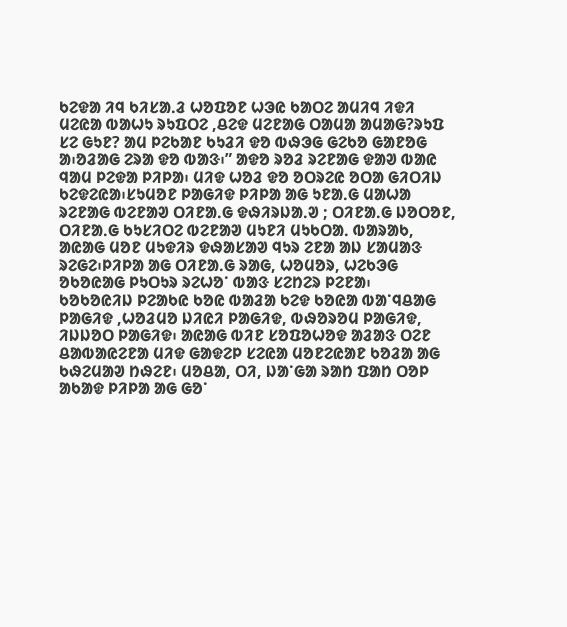ᱠᱮᱫᱟ ᱤᱧ ᱠᱤᱥᱟᱹᱲ ᱦᱚᱯᱚᱱ ᱦᱳᱭ ᱠᱟᱛᱮ ᱟᱢᱤᱧ ᱤᱫᱤ ᱢᱮᱭᱟ ᱵᱟᱦᱩ ᱨᱩᱯᱛᱮ ,ᱪᱮᱫ ᱢᱮᱱᱟᱜ ᱛᱟᱢᱟ ᱟᱢᱟᱜ?ᱨᱩᱯ ᱥᱮ ᱜᱩᱱ? ᱟᱢ ᱞᱮᱠᱟᱱ ᱠᱩᱲᱤ ᱫᱚ ᱵᱷᱳᱜ ᱜᱮᱠᱚ ᱜᱟᱱᱚᱜ ᱟ᱾ᱚᱲᱟᱜ ᱮᱨᱟ ᱫᱚ ᱵᱟᱝ᱾” ᱟᱫᱚ ᱨᱚᱲ ᱨᱮᱱᱟᱜ ᱫᱟᱣ ᱵᱟᱭ ᱧᱟᱢ ᱞᱮᱫᱟ ᱞᱤᱞᱟ᱾ ᱢᱤᱫ ᱦᱚᱲ ᱫᱚ ᱚᱛᱨᱮᱭ ᱚᱛᱟ ᱜᱤᱛᱤᱡ ᱠᱮᱫᱮᱭᱟ᱾ᱥᱩᱢᱚᱱ ᱞᱟᱜᱤᱫ ᱞᱤᱞᱟ ᱟᱜ ᱩᱱᱟᱹᱜ ᱢᱟᱦᱟ ᱨᱮᱱᱟᱜ ᱵᱮᱱᱟᱣ ᱛᱤᱱᱟᱹᱜ ᱫᱷᱤᱨᱡᱟᱹᱣ ; ᱛᱤᱱᱟᱹᱜ ᱡᱚᱛᱚᱱ, ᱛᱤᱱᱟᱹᱜ ᱠᱩᱥᱤᱛᱮ ᱵᱮᱱᱟᱣ ᱢᱩᱱᱤ ᱢᱩᱠᱛᱟᱹ ᱵᱟᱨᱟᱠ, ᱟᱭᱟᱜ ᱢᱚᱱ ᱢᱩᱫᱤᱨ ᱫᱷᱟᱥᱟᱣ ᱧᱩᱨ ᱮᱱᱟ ᱟᱡ ᱥᱟᱢᱟᱝ ᱨᱮᱜᱮ᱾ᱞᱤᱞᱟ ᱟᱜ ᱛᱤᱱᱟᱹᱜ ᱨᱟᱜ, ᱦᱚᱢᱚᱨ, ᱦᱮᱠᱳᱜ ᱚᱠᱚᱭᱟᱜ ᱞᱩᱛᱩᱨ ᱨᱮᱦᱚᱸ ᱵᱟᱝ ᱥᱮᱴᱮᱨ ᱞᱮᱱᱟ᱾
ᱠᱚᱠᱚᱭᱤᱡ ᱞᱮᱟᱠᱭ ᱠᱚᱭ ᱵᱟᱲᱟ ᱠᱮᱫ ᱠᱚᱭᱟ ᱵᱟᱸᱧᱪᱟᱜ ᱞᱟᱜᱤᱫ ,ᱦᱚᱲᱢᱚ ᱡᱤᱭᱤ ᱞᱟᱜᱤᱫ, ᱵᱷᱚᱨᱚᱢ ᱞᱟᱜᱤᱫ, ᱤᱡᱡᱚᱛ ᱞᱟᱜᱤᱫ᱾ ᱟᱭᱟᱜ ᱵᱤᱱ ᱥᱚᱯᱚᱦᱚᱫ ᱟᱲᱟᱝ ᱛᱮᱱ ᱪᱟᱵᱟᱭᱮᱱᱟ ᱢᱤᱫ ᱜᱟᱫᱮᱞ ᱥᱮᱭᱟ ᱢᱚᱱᱮᱭᱟᱱ ᱠᱚᱲᱟ ᱟᱜ ᱠᱷᱮᱢᱟᱣ ᱴᱷᱮᱱ᱾ ᱢᱚᱪᱟ, ᱛᱤ, ᱡᱟᱸᱜᱟ ᱨᱟᱴ ᱯᱟᱴ ᱛᱚᱞ ᱟᱠᱟᱫ ᱞᱤᱞᱟ ᱟᱜ ᱜᱚᱸ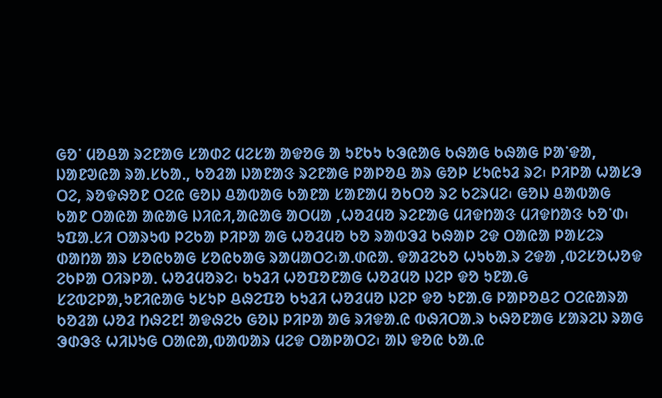ᱜᱚᱸ ᱢᱚᱪᱟ ᱨᱮᱱᱟᱜ ᱥᱟᱰᱮ ᱢᱮᱥᱟ ᱟᱫᱚᱜ ᱟ ᱩᱱᱠᱩ ᱠᱳᱭᱟᱜ ᱠᱷᱟᱜ ᱠᱷᱟᱜ ᱞᱟᱸᱫᱟ, ᱡᱟᱱᱣᱭᱟ ᱨᱟᱹᱥᱠᱟᱹ, ᱠᱚᱲᱟ ᱡᱟᱱᱟᱝ ᱨᱮᱱᱟᱜ ᱞᱟᱞᱚᱪ ᱟᱨ ᱜᱚᱞ ᱥᱩᱭᱩᱲ ᱨᱮ᱾ ᱞᱤᱞᱟ ᱦᱟᱥᱳ ᱛᱮ, ᱨᱚᱫᱷᱚᱱ ᱛᱮᱭ ᱜᱚᱡ ᱪᱟᱵᱟᱜ ᱠᱟᱱᱟ ᱥᱟᱱᱟᱢ ᱚᱠᱛᱚ ᱨᱮ ᱠᱮᱨᱢᱮ᱾ ᱜᱚᱡ ᱪᱟᱵᱟᱜ ᱠᱟᱱ ᱛᱟᱭᱟ ᱟᱭᱟᱜ ᱡᱤᱭᱤ,ᱟᱭᱟᱜ ᱟᱛᱢᱟ ,ᱦᱚᱲᱢᱚ ᱨᱮᱱᱟᱜ ᱢᱤᱫᱴᱟᱝ ᱢᱤᱫᱴᱟᱝ ᱠᱚᱸᱰ᱾ ᱩᱯᱟᱹᱥᱤ ᱛᱟᱨᱩᱵ ᱞᱮᱠᱟ ᱞᱤᱞᱟ ᱟᱜ ᱦᱚᱲᱢᱚ ᱠᱚ ᱨᱟᱵᱳᱲ ᱠᱷᱟᱞ ᱮᱫ ᱛᱟᱭᱟ ᱞᱟᱥᱮᱨ ᱰᱟᱴᱟ ᱟᱨ ᱥᱚᱭᱠᱟᱜ ᱥᱚᱭᱠᱟᱜ ᱨᱟᱢᱟᱛᱮ᱾ᱟᱹᱰᱭᱟᱹ ᱫᱟᱲᱮᱠᱚ ᱦᱩᱠᱟᱹᱨ ᱮᱫᱟ ,ᱵᱮᱥᱚᱦᱚᱫ ᱮᱠᱞᱟ ᱛᱤᱨᱞᱟᱹ ᱦᱚᱲᱢᱚᱨᱮ᱾ ᱠᱩᱲᱤ ᱦᱚᱯᱚᱱᱟᱜ ᱦᱚᱲᱢᱚ ᱡᱮᱞ ᱫᱚ ᱩᱱᱟᱹᱜ ᱥᱮᱵᱮᱞᱟ,ᱩᱱᱤᱭᱟᱜ ᱩᱥᱩᱞ ᱪᱷᱮᱯᱚ ᱠᱩᱲᱤ ᱦᱚᱲᱢᱚ ᱡᱮᱞ ᱫᱚ ᱩᱱᱟᱹᱜ ᱞᱟᱞᱚᱪᱮ ᱛᱮᱭᱟᱨᱟ ᱠᱚᱲᱟ ᱦᱚᱲ ᱴᱷᱮᱱ! ᱟᱫᱷᱮᱠ ᱜᱚᱡ ᱞᱤᱞᱟ ᱟᱜ ᱨᱤᱫᱟᱹᱭ ᱵᱷᱤᱛᱟᱹᱨ ᱠᱷᱚᱱᱟᱜ ᱥᱟᱨᱮᱡ ᱨᱟᱜ ᱳᱰᱳᱝ ᱦᱤᱡᱩᱜ ᱛᱟᱭᱟ,ᱵᱟᱵᱟᱨ ᱢᱮᱫ ᱛᱟᱞᱟᱛᱮ᱾ ᱟᱡ ᱫᱚᱭ ᱠᱟᱹᱭ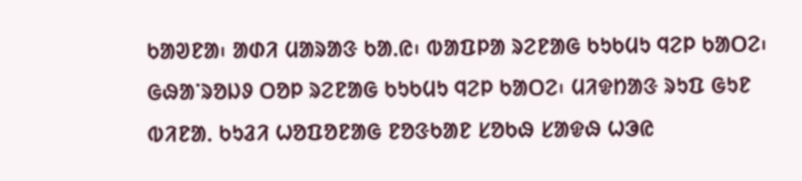ᱠᱟᱣᱱᱟ᱾ ᱟᱰᱤ ᱢᱟᱨᱟᱝ ᱠᱟᱹᱭ᱾ ᱵᱟᱯᱞᱟ ᱨᱮᱱᱟᱜ ᱠᱩᱠᱢᱩ ᱧᱮᱞ ᱠᱟᱛᱮ᱾ ᱜᱷᱟᱸᱨᱚᱡᱽ ᱛᱚᱞ ᱨᱮᱱᱟᱜ ᱠᱩᱠᱢᱩ ᱧᱮᱞ ᱠᱟᱛᱮ᱾ ᱢᱤᱫᱴᱟᱝ ᱨᱩᱯ ᱜᱩᱱ ᱵᱤᱱᱟᱹ ᱠᱩᱲᱤ ᱦᱚᱯᱚᱱᱟᱜ ᱱᱚᱝᱠᱟᱱ ᱥᱚᱠᱷ ᱥᱟᱫᱷ ᱦᱳᱭ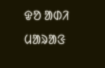ᱫᱚ ᱟᱰᱤ ᱢᱟᱨᱟᱝ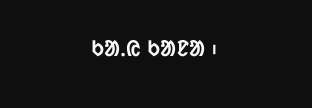ᱠᱟᱹᱭ ᱠᱟᱱᱟ ᱾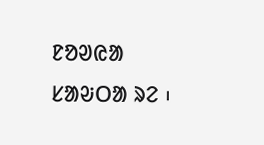ᱱᱚᱣᱭᱟ ᱥᱟᱶᱛᱟ ᱨᱮ ᱾